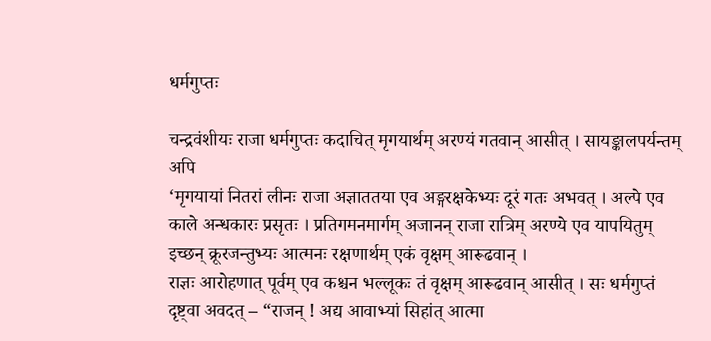धर्मगुप्तः

चन्द्रवंशीयः राजा धर्मगुप्तः कदाचित् मृगयार्थम् अरण्यं गतवान् आसीत् । सायङ्कालपर्यन्तम् अपि
‘मृगयायां नितरां लीनः राजा अज्ञाततया एव अङ्गरक्षकेभ्यः दूरं गतः अभवत् । अल्पे एव काले अन्धकारः प्रसृतः । प्रतिगमनमार्गम् अजानन् राजा रात्रिम् अरण्ये एव यापयितुम् इच्छन् क्रूरजन्तुभ्यः आत्मनः रक्षणार्थम् एकं वृक्षम् आरूढवान् ।
राज्ञः आरोहणात् पूर्वम् एव कश्चन भल्लूकः तं वृक्षम् आरूढवान् आसीत् । सः धर्मगुप्तं दृष्ट्वा अवदत् – “राजन् ! अद्य आवाभ्यां सिहांत् आत्मा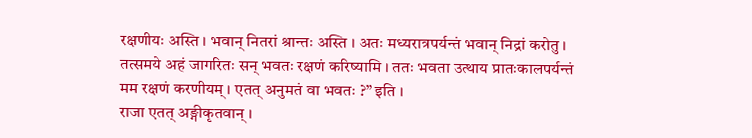रक्षणीयः अस्ति । भवान् नितरां श्रान्तः अस्ति । अतः मध्यरात्रपर्यन्तं भवान् निद्रां करोतु । तत्समये अहं जागरितः सन् भवतः रक्षणं करिष्यामि । ततः भवता उत्थाय प्रातःकालपर्यन्तं मम रक्षणं करणीयम् । एतत् अनुमतं वा भवतः ?” इति ।
राजा एतत् अङ्गीकृतवान् ।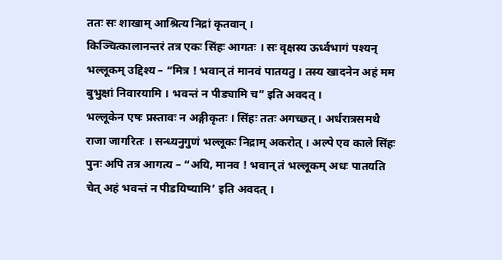ततः सः शाखाम् आश्रित्य निद्रां कृतवान् ।
किञ्चित्कालानन्तरं तत्र एकः सिंहः आगतः । सः वृक्षस्य ऊर्ध्वभागं पश्यन् भल्लूकम् उद्दिश्य – “मित्र ! भवान् तं मानवं पातयतु । तस्य खादनेन अहं मम बुभुक्षां निवारयामि । भवन्तं न पीड्यामि च” इति अवदत् ।
भल्लूकेन एषः प्रस्तावः न अङ्गीकृतः । सिंहः ततः अगच्छत् । अर्धरात्रसमथै राजा जागरितः । सन्ध्यनुगुणं भल्लूकः निद्राम् अकरोत् । अल्पे एव काले सिंहः पुनः अपि तत्र आगत्य – “अयि, मानव ! भवान् तं भल्लूकम् अधः पातयति चेत् अहं भवन्तं न पीडयिष्यामि’ इति अवदत् ।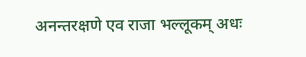अनन्तरक्षणे एव राजा भल्लूकम् अधः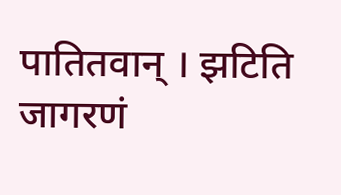पातितवान् । झटिति जागरणं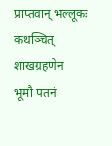प्राप्तवान् भल्लूकः कथञ्चित् शाखग्रहणेन
भूमौ पतनं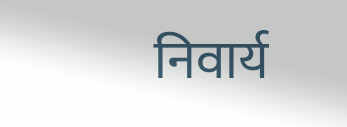निवार्य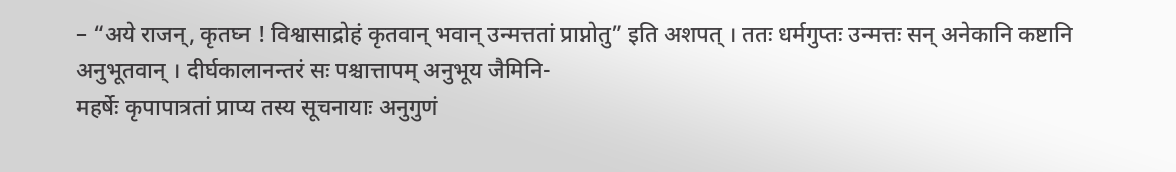– “अये राजन्, कृतघ्न ! विश्वासाद्रोहं कृतवान् भवान् उन्मत्ततां प्राप्नोतु” इति अशपत् । ततः धर्मगुप्तः उन्मत्तः सन् अनेकानि कष्टानि अनुभूतवान् । दीर्घकालानन्तरं सः पश्चात्तापम् अनुभूय जैमिनि-
महर्षेः कृपापात्रतां प्राप्य तस्य सूचनायाः अनुगुणं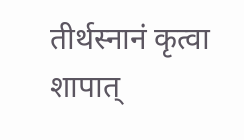तीर्थस्नानं कृत्वा शापात्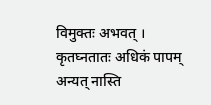विमुक्तः अभवत् । कृतघ्नतातः अधिकं पापम् अन्यत् नास्ति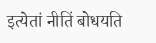इत्येतां नीतिं बोधयति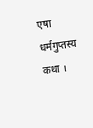एषा धर्मगुप्तस्य कथा ।